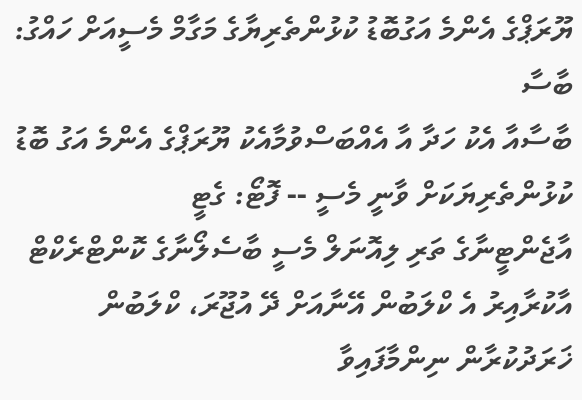ޔޫރަޕްގެ އެންމެ އަގުބޮޑު ކުޅުންތެރިޔާގެ މަގާމް މެސީއަށް ހައްގު: ބާސާ
ބާސާއާ އެކު ހަދާ އާ އެއްބަސްވުމާއެކު ޔޫރަޕްގެ އެންމެ އަގު ބޮޑު ކުޅުންތެރިޔަކަށް ވާނީ މެސީ -- ފޮޓޯ: ގެޓީ
އާޖެންޓީނާގެ ތަރި ލިއޮނަލް މެސީ ބާސެލޯނާގެ ކޮންޓްރެކްޓް އާކުރާއިރު އެ ކްލަބުން އޭނާއަށް ދޭ އުޖޫރަ، ކްލަބުން ޚަރަދުކުރާން ނިންމާފައިވާ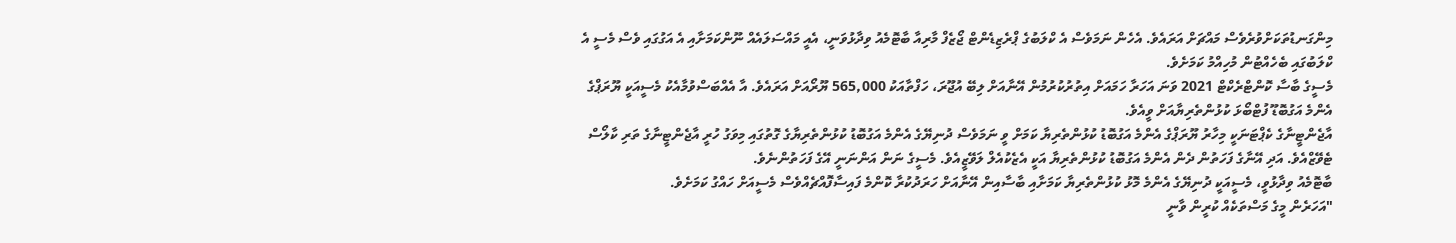މިންގަނޑުތަކަށްވުރެވެސް މައްޗަށް އަރައެވެ. އެހެން ނަމަވެސް އެ ކްލަބުގެ ޕްރެޒިޑެންޓް ޖޯޒެފް މާރިއާ ބާޓޮމެއު ވިދާޅުވަނީ، އެއީ މައްސަލައެއް ނޫންކަމަށާއި އެ އަގުގައި ވެސް މެސީ އެ ކްލަބުގައި ބެހެއްޓުން މުހިއްމު ކަމަށެވެ.
މެސީގެ ބާސާ ކޮންޓްރެކްޓް 2021 ވަނަ އަހަރާ ހަމައަށް އިތުރުކުރުމުން އޭނާއަށް ލިބޭ އުޖޫރަ، ހަފްތާއަކު 565,000 ޔޫރޯއަށް އަރައެވެ. އާ އެއްބަސްވުމާއެކު މެސީއަކީ ޔޫރަޕްގެ އެންމެ އަގުބޮޑޫ ފުޓްބޯޅަ ކުޅުންތެރިޔާއަށް ވީއެވެ.
އާޖެންޓީނާގެ ކެޕްޓަނަކީ މިހާރު ޔޫރަޕްގެ އެންމެ އަގުބޮޑު ކުޅުންތެރިޔާ ކަމަށް ވީ ނަމަވެސް ދުނިޔޭގެ އެންމެ އަގުބޮޑު ކުޅުންތެރިޔާގެ ގޮތުގައި މިވަގު ހުރީ އާޖެންޓީނާގެ ތަރި ކާލޯސް ޓެވޭޒްއެވެ. އަދި އޭނާގެ ފަހަތުން ދެން އެންމެ އަގުބޮޑު ކުޅުންތެރިޔާ އަކީ އެޒެކުއެލް ލަވޭޒީއެވެ. މެސީގެ ނަން އަންނަނީ އޭގެ ފަހަތުންނެވެ.
ބާޓޮމެއު ވިދާޅުވީ، މެސީއަކީ ދުނިޔޭގެ އެންމެ މޮޅު ކުޅުންތެރިޔާ ކަމަށާއި ބާސާއިން އޭނާއަށް ހަރަދުކުރާ ކޮންމެ ފައިސާފޮއްޗެއްވެސް މެސީއަށް ހައްގު ކަމަށެވެ.
"އަހަރެން މީގެ މަސްތަކެއް ކުރީން ވާނީ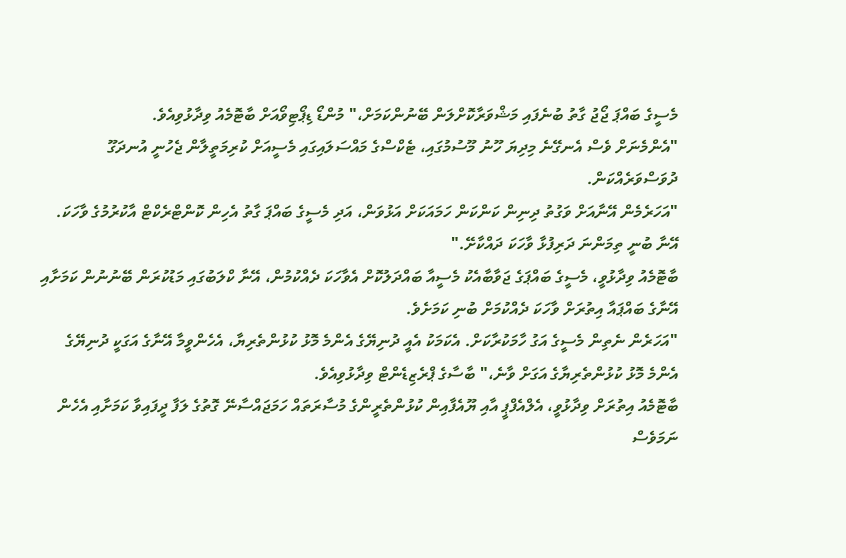މެސީގެ ބައްޕަ ޖޯޖު ގާތު ބުނެފައި މަޝްވަރާކޮށްލަން ބޭނުންކަމަށް،" މުންޑޯ ޑިޕޯޓިވޯއަށް ބާޓޮމެއު ވިދާޅުވިއެވެ.
"އެންމެނަށް ވެސް އެނގޭނެ މިދިޔަ ހޫނު މޫސުމުގައި، ޓެކްސްގެ މައްސަލައިގައި މެސީއަށް ކުރިމަތީލާން ޖެހުނީ އުނދަގޫ ދުވަސްވަރެއްކަން.
"އަހަރެމެން އޭނާއަށް ވަގުތު ދިނިން ކަންކަން ހަމައަކަށް އަޅުވަން، އަދި މެސީގެ ބައްޕަ ގާތު އެހިން ކޮންޓްރެކްޓް އާކުރުމުގެ ވާހަކަ. އޭނާ ބުނީ ތިމަންނަ ދަރިފުޅާ ވާހަކަ ދައްކާށޭ."
ބާޓޮމެއު ވިދާޅުވީ، މެސީގެ ބައްޕަގެ ޖަވާބާއެކު މެސީއާ ބައްދަލުކޮށް އެވާހަކަ ދެއްކުމުން، އޭނާ ކްލަބުގައި މަޑުކުރަން ބޭނުނުން ކަމަށާއި އޭނާގެ ބައްޕައާ އިތުރަށް ވާހަކަ ދެއްކުމަށް ބުނި ކަމަށެވެ.
"އަހަރެން ނެތިން މެސީގެ އަގު ހާމަކުރާކަށް. އެކަމަކު އެއީ ދުނިޔޭގެ އެންމެ މޮޅު ކުޅުންތެރިޔާ، އެހެންވީމާ އޭނާގެ އަގަކީ ދުނިޔޭގެ އެންމެ މޮޅު ކުޅުންތެރިޔާގެ އަގަށް ވާނެ،" ބާސާގެ ޕްރެޒިޑެންޓް ވިދާޅުވިއެވެ.
ބާޓޮމެއު އިތުރަށް ވިދާޅުވީ، އެލްއެފްޕީ އާއި ޔޫއެފާއިން ކުޅުންތެރީންގެ މުސާރަތައް ހަމަޖައްސާނޭ ގޮތުގެ ލަފާ ދީފައިވާ ކަމަށާއި އެހެން ނަމަވެސް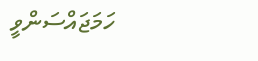ހަމަޖައްސަންވީ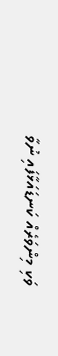ވަކި މިންވަރެއް ކަނޑައަޅާފައި ނުވާ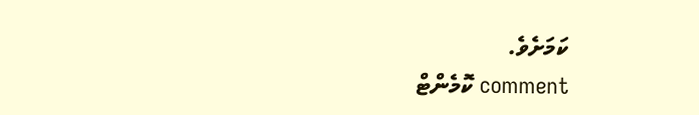ކަމަށެވެ.
comment ކޮމެންޓް